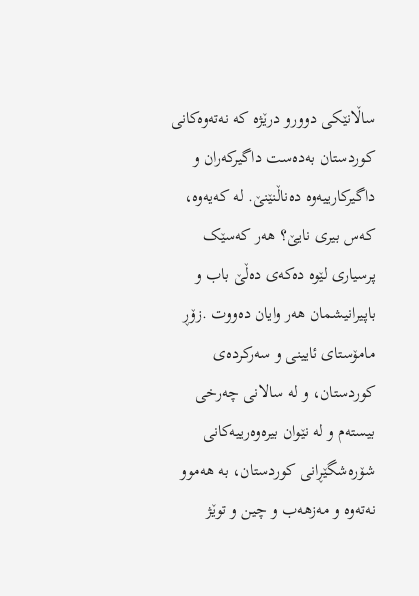ساڵانێکی دوورو درێژە کە نەتەوەکانی کوردستان بەدەست داگیرکەران و داگیرکارییەوە دەناڵنێنێ. لە کەیەوە، کەس بیری نایێ؟ ھەر کەسێک پرسیاری لێوە دەکەی دەڵێ باب و باپیرانیشمان ھەر وایان دەووت .زۆڕ مامۆستای ئایینی و سەرکردەی کوردستان، و لە سالانی چەرخی بیستەم و لە نێوان بیرەوەرییەکانی شۆرەشگێڕانی کوردستان، بە ھەموو نەتەوە و مەزھەب و چین و توێژ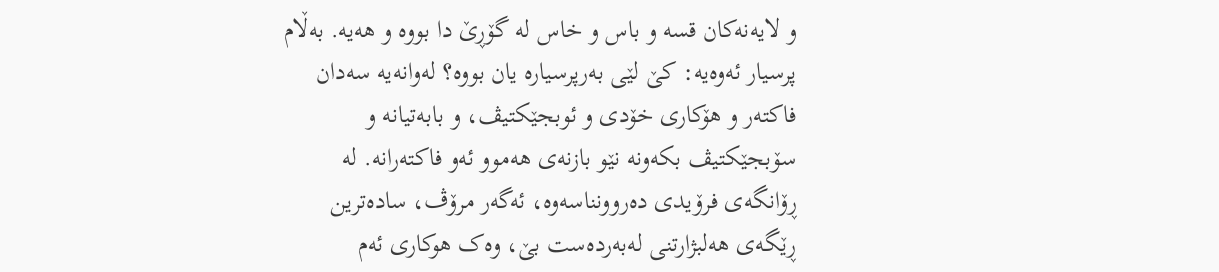و لایەنەکان قسە و باس و خاس لە گۆڕێ دا بووە و ھەیە. بەڵام پرسیار ئەوەیە: کێ لێی بەرپرسیارە یان بووە؟ لەوانەیە سەدان فاکتەر و ھۆکاری خۆدی و ئوبجێکتیڤ، و بابەتیانە و سۆبجێکتیڤ بکەونە نێو بازنەی ھەموو ئەو فاکتەرانە. لە ڕۆانگەی فرۆیدی دەروونناسەوە، ئەگەر مرۆڤ، سادەترین ڕێگەی ھەلبژارتنی لەبەردەست بێ، وەک ھوکاری ئەم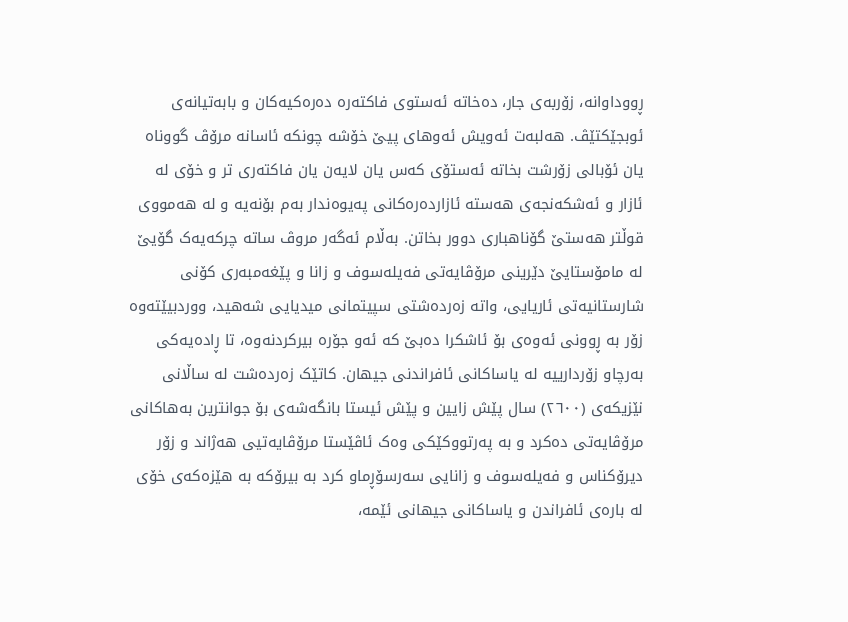ڕووداوانە، زۆربەی جار، دەخاتە ئەستوی فاکتەرە دەرەکیەکان و بابەتیانەی ئوبجێکتێڤ. ھەلبەت ئەویش ئەوھای پیێ خۆشە چونکە ئاسانە مرۆڤ گووناە یان ئۆبالی زۆرشت بخاتە ئەستۆی کەس یان لایەن یان فاکتەری تر و خۆی لە ئازار و ئەشکەنجەی ھەستە ئازاردەرەکانی پەیوەندار بەم بۆنەیە و لە ھەمووی قوڵتر ھەستێ گۆناھباری دوور بخاتن. بەڵام ئەگەر مروڤ ساتە چرکەیەک گۆیێ لە مامۆستایێ دێرینی مرۆڤایەتی فەیلەسوف و زانا و پێغەمبەری کۆنی شارستانیەتی ئاریایی، واتە زەردەشتی سپیتمانی میدیایی شەھید، ووردبیێتەوە زۆر بە ڕوونی ئەوەی بۆ ئاشکرا دەبێ کە ئەو جۆرە بیرکردنەوە، تا ڕادەیەکی بەرچاو زۆردارییە لە یاساکانی ئافراندنی جیھان. کاتێک زەردەشت لە ساڵانی نێزیکەی (٢٦٠٠) سال پێش زایین و پێش ئیستا بانگەشەی بۆ جوانترین بەھاکانی مرۆڤایەتی دەکرد و بە پەرتووکێکی وەک ئاڤێستا مرۆڤایەتیی ھەژاند و زۆر دیرۆکناس و فەیلەسوف و زانایی سەرسۆڕماو کرد بە بیرۆکە بە ھێزەکەی خۆی لە بارەی ئافراندن و یاساکانی جیھانی ئێمە،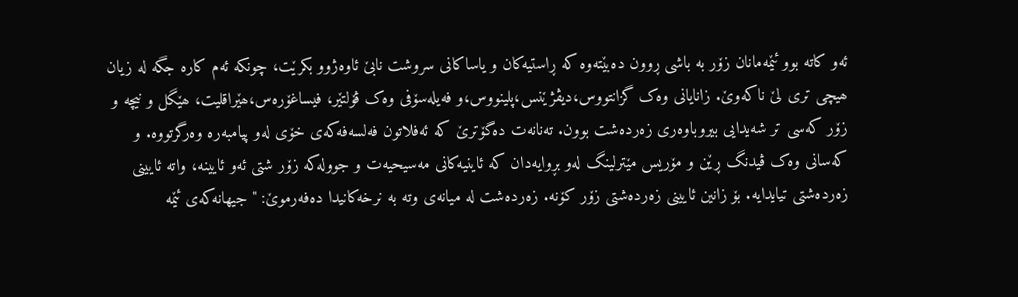ئەو کاتە بوو ئێمەمانان زۆر بە باشی ڕوون دەبێتەوە کە ڕاستیەکان و یاساکانی سروشت نابێ ئاوەژوو بکرێت، چونکە ئەم کارە جگە لە زیان ھیچی تری لێ ناکەوێ. زانایانی وەک گزانتووس،دیڤژێنس،پلینووس،و فەیلەسۆفی وەک ڤۆلتێر، فیساغۆرەس،ھێراقلیت، ھێگل و نیچە و زۆر کەسی تر شەیدایی بیروباوەری زەردەشت بوون. تەنانەت دەگۆترێ کە ئەفلاتون فەلسەفەکەی خۆی لەو پیامبەرە وەرگرتووە. و کەسانی وەک ڤیدنگ ڕێن و مۆریس مێترلینگ لەو بڕوایەدان کە ئاینیەکانی مەسیحیەت و جوولەکە زۆر شتی ئەو ئایینە، واتە ئایینی زەردەشتی تیایدایە. بۆ زانین ئایینی زەردەشتی زۆر کۆنە. زەردەشت لە میانەی وتە بە نرخەکانیدا دەفەرموێ: " جیھانەکەی ئێمە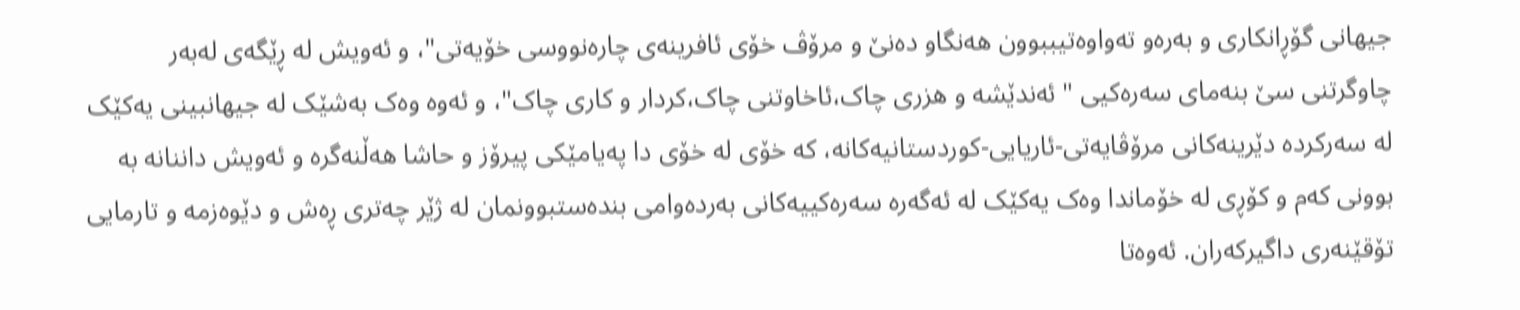جیھانی گۆڕانکاری و بەرەو تەواوەتیببوون ھەنگاو دەنێ و مرۆڤ خۆی ئافرینەی چارەنووسی خۆیەتی"، و ئەویش لە ڕێگەی لەبەر چاوگرتنی سێ بنەمای سەرەکیی " ئەندێشە و ھزری چاک،ئاخاوتنی چاک،کردار و کاری چاک"، و ئەوە وەک بەشێک لە جیھانبینی یەکێک لە سەرکردە دێرینەکانی مرۆڤایەتی-ئاریایی-کوردستانیەکانە، کە خۆی لە خۆی دا پەیامێکی پیرۆز و حاشا ھەڵنەگرە و ئەویش داننانە بە بوونی کەم و کۆڕی لە خۆماندا وەک یەکێک لە ئەگەرە سەرەکییەکانی بەردەوامی بندەستبوونمان لە ژێر چەتری ڕەش و دێوەزمە و تارمایی تۆقێنەری داگیرکەران. ئەوەتا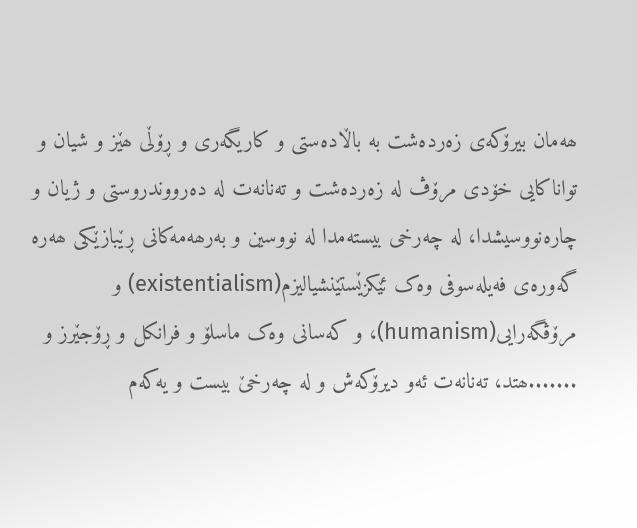ھەمان بیرۆکەی زەردەشت بە باڵادەستی و کاریگەری و ڕۆڵی ھێز و شیان و تواناکایی خۆدی مرۆڤ لە زەردەشت و تەنانەت لە دەرووندروستی و ژیان و چارەنووسیشدا، لە چەرخی بیستەمدا لە نووسین و بەرھەمەکانی ڕێبازێکی ھەرە گەورەی فەیلەسوفی وەک ئێکزێستێنشیالیزم(existentialism) و مرۆڤگەرایی(humanism)، و کەسانی وەک ماسلۆ و فرانکل و ڕۆجێرز و .......ھتد، تەنانەت ئەو دیرۆکەش و لە چەرخێ بیست و یەکەم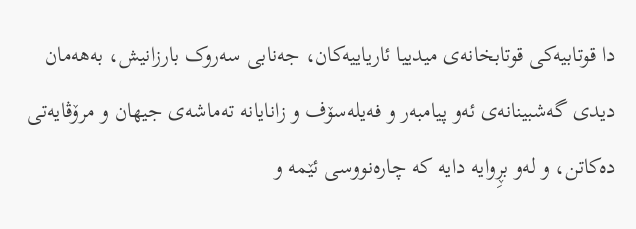دا قوتابیەکی قوتابخانەی میدییا ئاریاییەکان، جەنابی سەروک بارزانیش، بەھەمان دیدی گەشبینانەی ئەو پیامبەر و فەیلەسۆف و زانایانە تەماشەی جیھان و مرۆڤایەتی دەکاتن، و لەو بڕِوایە دایە کە چارەنووسی ئێمە و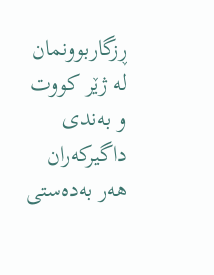ڕزگاربوونمان لە ژێر کووت و بەندی داگیرکەران ھەر بەدەستی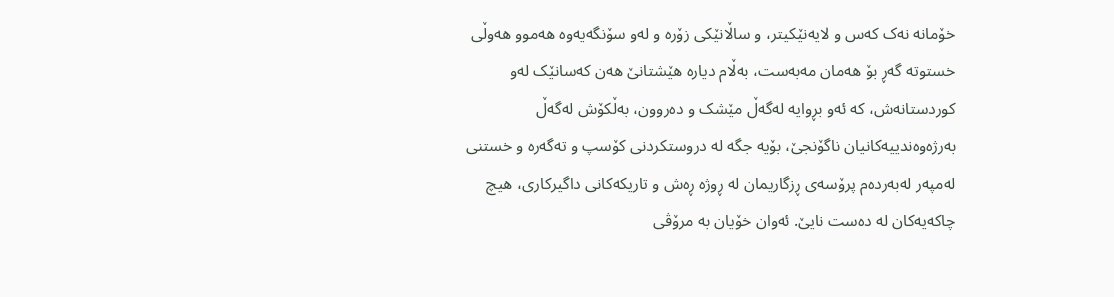خۆمانە نەک کەس و لایەنێکیتر، و ساڵانێکی زۆرە و لەو سۆنگەیەوە ھەموو ھەوڵی خستوتە گەڕ بۆ ھەمان مەبەست، بەڵام دیارە ھێشتانێ ھەن کەسانێک لەو کوردستانەش، کە ئەو بڕوایە لەگەڵ مێشک و دەروون، بەڵکۆش لەگەڵ بەرژەوەندییەکانیان ناگۆنجێ، بۆیە جگە لە دروستکردنی کۆسپ و تەگەرە و خستنی لەمپەر لەبەردەم پرۆسەی ڕزگاریمان لە ڕوژە ڕەش و تاریکەکانی داگیرکاری، ھیچ چاکەیەکان لە دەست نایێ. ئەوان خۆیان بە مرۆڤی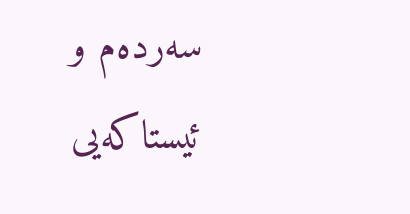سەردەم و ئیستاکەیی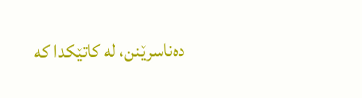دەناسرێنن، لە کاتێکدا کە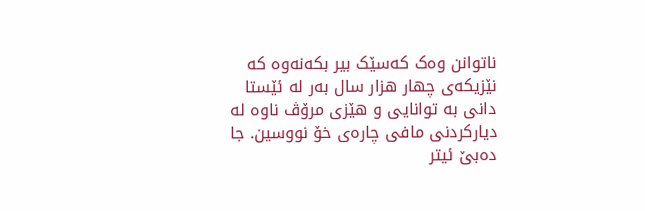ناتوانن وەک کەسێک بیر بکەنەوە کە نێزیکەی چھار ھزار سال بەر لە ئێستا دانی بە توانایی و ھێزی مرۆڤ ناوە لە دیارکردنی مافی چارەی خۆ نووسین. جا دەبێ ئیتر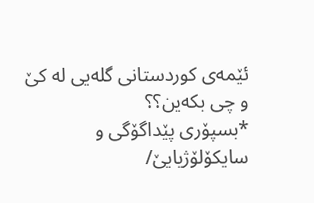ئێمەی کوردستانی گلەیی لە کێ و چی بکەین؟؟
*بسپۆری پێداگۆگی و سایکۆلۆژیایێ/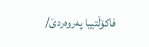فاکۆڵتییا پەروەردێ/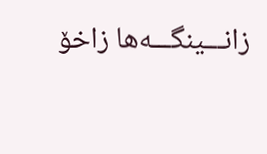زانـــینگـــەھا زاخۆ